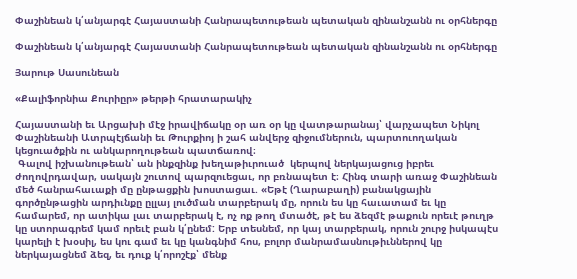Փաշինեան կ՛անյարգէ Հայաստանի Հանրապետութեան պետական զինանշանն ու օրհներգը

Փաշինեան կ՛անյարգէ Հայաստանի Հանրապետութեան պետական զինանշանն ու օրհներգը

Յարութ Սասունեան

«Քալիֆորնիա Քուրիըր» թերթի հրատարակիչ

Հայաստանի եւ Արցախի մէջ իրավիճակը օր առ օր կը վատթարանայ՝ վարչապետ Նիկոլ Փաշինեանի Ատրպէյճանի եւ Թուրքիոյ ի շահ անվերջ զիջումներուն, պարտուողական կեցուածքին ու անկարողութեան պատճառով։
 Գալով իշխանութեան՝ ան ինքզինք խեղաթիւրուած  կերպով ներկայացուց իբրեւ ժողովրդավար, սակայն շուտով պարզուեցաւ, որ բռնապետ է։ Հինգ տարի առաջ Փաշինեան մեծ հանրահաւաքի մը ընթացքին խոստացաւ. «Եթէ (Ղարաբաղի) բանակցային գործընթացին արդիւնքը ըլլայ լուծման տարբերակ մը, որուն ես կը հաւատամ եւ կը համարեմ, որ ատիկա լաւ տարբերակ է, ոչ ոք թող մտածէ, թէ ես ձեզմէ թաքուն որեւէ թուղթ կը ստորագրեմ կամ որեւէ բան կ՛ընեմ: Երբ տեսնեմ, որ կայ տարբերակ, որուն շուրջ իսկապէս կարելի է խօսիլ, ես կու գամ եւ կը կանգնիմ հոս, բոլոր մանրամասնութիւններով կը ներկայացնեմ ձեզ, եւ դուք կ՛որոշէք՝ մենք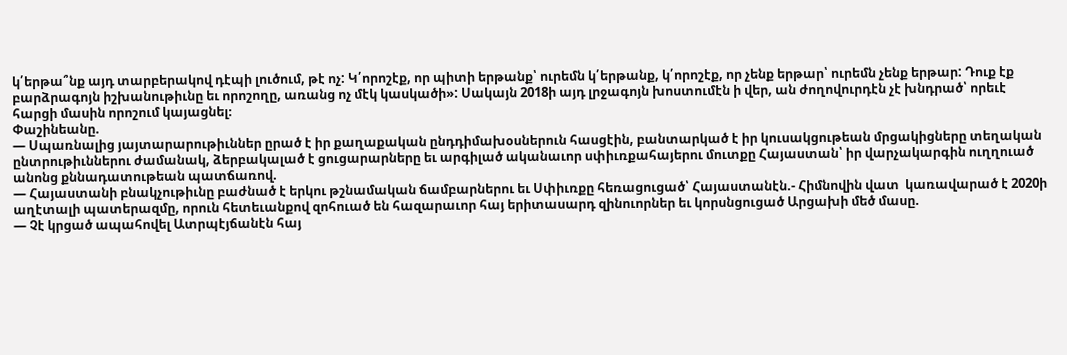կ՛երթա՞նք այդ տարբերակով դէպի լուծում, թէ ոչ: Կ՛որոշէք, որ պիտի երթանք՝ ուրեմն կ՛երթանք, կ՛որոշէք, որ չենք երթար՝ ուրեմն չենք երթար: Դուք էք բարձրագոյն իշխանութիւնը եւ որոշողը, առանց ոչ մէկ կասկածի»: Սակայն 2018ի այդ լրջագոյն խոստումէն ի վեր, ան ժողովուրդէն չէ խնդրած՝ որեւէ հարցի մասին որոշում կայացնել։
Փաշինեանը.
— Սպառնալից յայտարարութիւններ ըրած է իր քաղաքական ընդդիմախօսներուն հասցէին, բանտարկած է իր կուսակցութեան մրցակիցները տեղական ընտրութիւններու ժամանակ, ձերբակալած է ցուցարարները եւ արգիլած ականաւոր սփիւռքահայերու մուտքը Հայաստան՝ իր վարչակարգին ուղղուած անոնց քննադատութեան պատճառով.
— Հայաստանի բնակչութիւնը բաժնած է երկու թշնամական ճամբարներու եւ Սփիւռքը հեռացուցած՝ Հայաստանէն.- Հիմնովին վատ  կառավարած է 2020ի աղէտալի պատերազմը, որուն հետեւանքով զոհուած են հազարաւոր հայ երիտասարդ զինուորներ եւ կորսնցուցած Արցախի մեծ մասը.
— Չէ կրցած ապահովել Ատրպէյճանէն հայ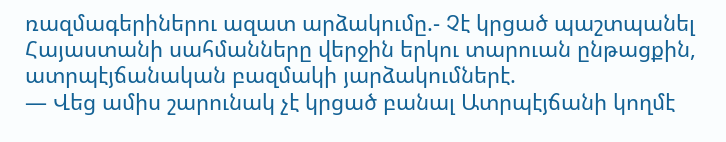ռազմագերիներու ազատ արձակումը.- Չէ կրցած պաշտպանել Հայաստանի սահմանները վերջին երկու տարուան ընթացքին, ատրպէյճանական բազմակի յարձակումներէ.
— Վեց ամիս շարունակ չէ կրցած բանալ Ատրպէյճանի կողմէ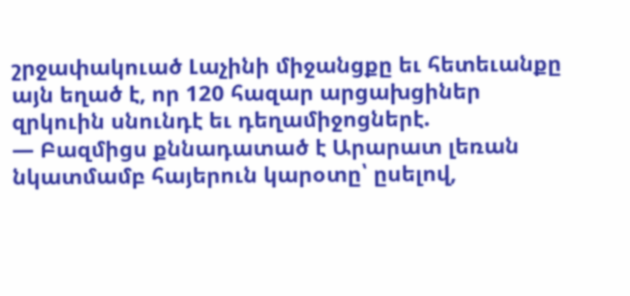շրջափակուած Լաչինի միջանցքը եւ հետեւանքը այն եղած է, որ 120 հազար արցախցիներ զրկուին սնունդէ եւ դեղամիջոցներէ.
— Բազմիցս քննադատած է Արարատ լեռան նկատմամբ հայերուն կարօտը՝ ըսելով,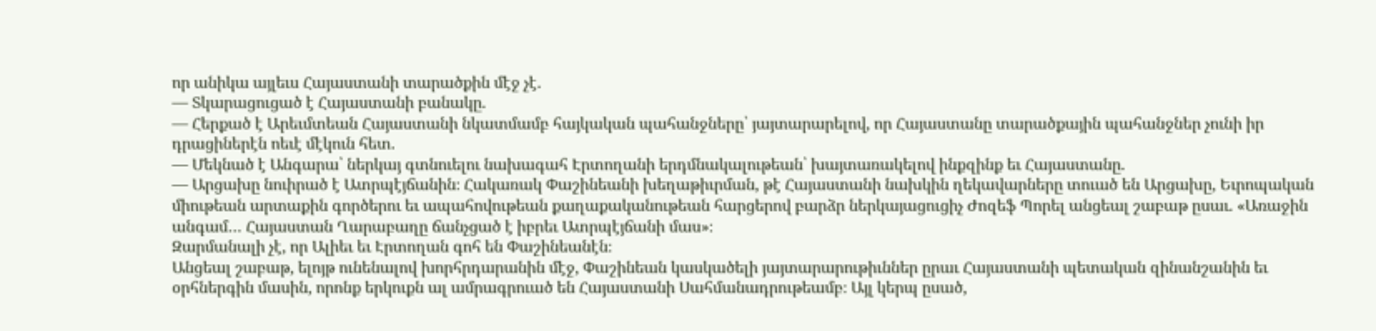որ անիկա այլեւս Հայաստանի տարածքին մէջ չէ․
— Տկարացուցած է Հայաստանի բանակը.
— Հերքած է Արեւմտեան Հայաստանի նկատմամբ հայկական պահանջները՝ յայտարարելով, որ Հայաստանը տարածքային պահանջներ չունի իր դրացիներէն ոեւէ մէկուն հետ.
— Մեկնած է Անգարա՝ ներկայ գտնուելու նախագահ Էրտողանի երդմնակալութեան՝ խայտառակելով ինքզինք եւ Հայաստանը.
— Արցախը նուիրած է Ատրպէյճանին։ Հակառակ Փաշինեանի խեղաթիւրման, թէ Հայաստանի նախկին ղեկավարները տուած են Արցախը, Եւրոպական միութեան արտաքին գործերու եւ ապահովութեան քաղաքականութեան հարցերով բարձր ներկայացուցիչ Ժոզեֆ Պորել անցեալ շաբաթ ըսաւ. «Առաջին անգամ… Հայաստան Ղարաբաղը ճանչցած է իբրեւ Ատրպէյճանի մաս»։
Զարմանալի չէ, որ Ալիեւ եւ Էրտողան գոհ են Փաշինեանէն։
Անցեալ շաբաթ, ելոյթ ունենալով խորհրդարանին մէջ, Փաշինեան կասկածելի յայտարարութիւններ ըրաւ Հայաստանի պետական զինանշանին եւ օրհներգին մասին, որոնք երկուքն ալ ամրագրուած են Հայաստանի Սահմանադրութեամբ։ Այլ կերպ ըսած,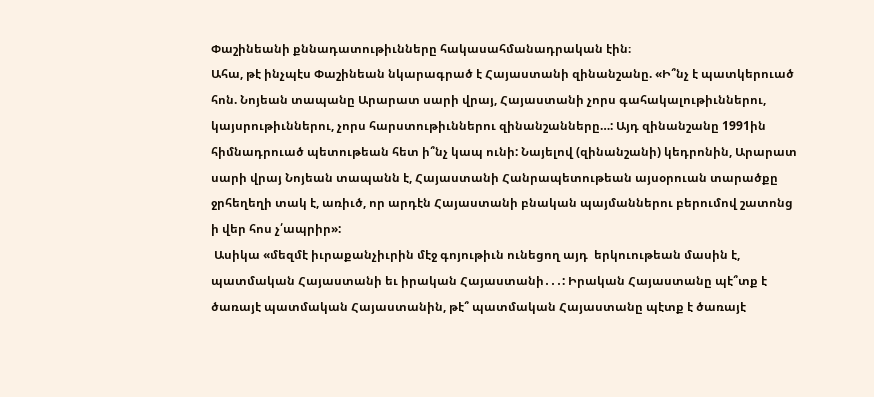Փաշինեանի քննադատութիւնները հակասահմանադրական էին։
Ահա, թէ ինչպէս Փաշինեան նկարագրած է Հայաստանի զինանշանը. «Ի՞նչ է պատկերուած հոն. Նոյեան տապանը Արարատ սարի վրայ, Հայաստանի չորս գահակալութիւններու, կայսրութիւններու, չորս հարստութիւններու զինանշանները…: Այդ զինանշանը 1991ին հիմնադրուած պետութեան հետ ի՞նչ կապ ունի: Նայելով (զինանշանի) կեդրոնին, Արարատ սարի վրայ Նոյեան տապանն է, Հայաստանի Հանրապետութեան այսօրուան տարածքը ջրհեղեղի տակ է, առիւծ, որ արդէն Հայաստանի բնական պայմաններու բերումով շատոնց ի վեր հոս չ՛ապրիր»:
 Ասիկա «մեզմէ իւրաքանչիւրին մէջ գոյութիւն ունեցող այդ  երկուութեան մասին է, պատմական Հայաստանի եւ իրական Հայաստանի․․․: Իրական Հայաստանը պէ՞տք է ծառայէ պատմական Հայաստանին, թէ՞ պատմական Հայաստանը պէտք է ծառայէ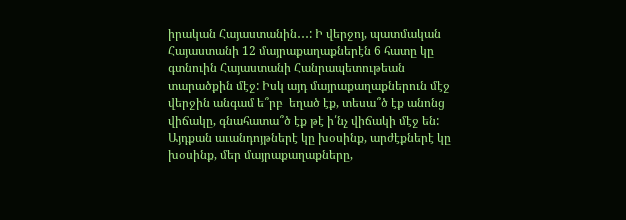իրական Հայաստանին․․․: Ի վերջոյ, պատմական Հայաստանի 12 մայրաքաղաքներէն 6 հատը կը գտնուին Հայաստանի Հանրապետութեան տարածքին մէջ: Իսկ այդ մայրաքաղաքներուն մէջ վերջին անգամ ե՞րբ  եղած էք, տեսա՞ծ էք անոնց վիճակը, գնահատա՞ծ էք թէ ի՛նչ վիճակի մէջ են: Այդքան աւանդոյթներէ կը խօսինք, արժէքներէ կը խօսինք, մեր մայրաքաղաքները,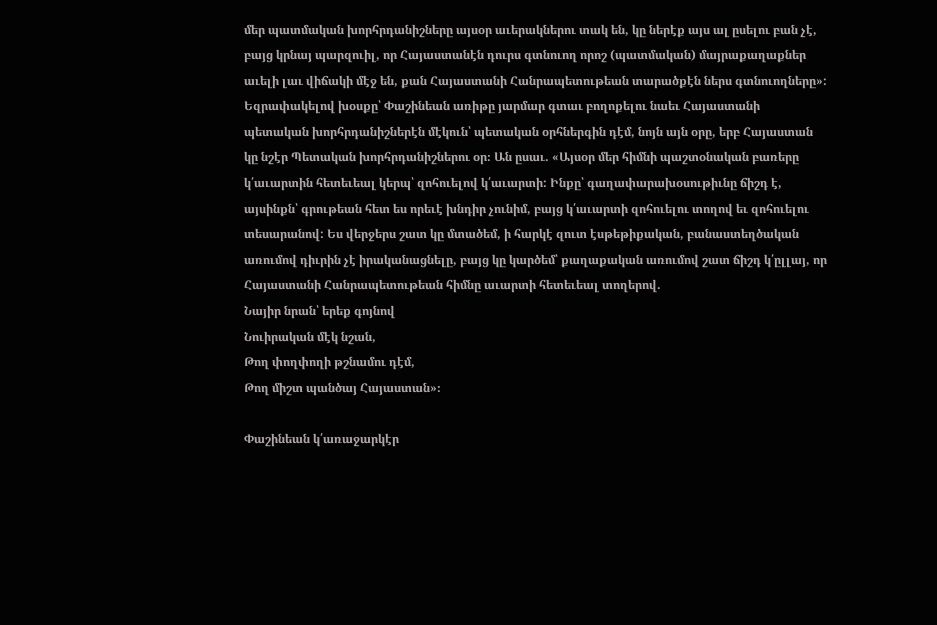մեր պատմական խորհրդանիշները այսօր աւերակներու տակ են, կը ներէք այս ալ ըսելու բան չէ, բայց կրնայ պարզուիլ, որ Հայաստանէն դուրս գտնուող որոշ (պատմական) մայրաքաղաքներ աւելի լաւ վիճակի մէջ են, քան Հայաստանի Հանրապետութեան տարածքէն ներս գտնուողները»:
Եզրափակելով խօսքը՝ Փաշինեան առիթը յարմար գտաւ բողոքելու նաեւ Հայաստանի պետական խորհրդանիշներէն մէկուն՝ պետական օրհներգին դէմ, նոյն այն օրը, երբ Հայաստան կը նշէր Պետական խորհրդանիշներու օր։ Ան ըսաւ. «Այսօր մեր հիմնի պաշտօնական բառերը կ՛աւարտին հետեւեալ կերպ՝ զոհուելով կ՛աւարտի: Ինքը՝ գաղափարախօսութիւնը ճիշդ է, այսինքն՝ գրութեան հետ ես որեւէ խնդիր չունիմ, բայց կ՛աւարտի զոհուելու տողով եւ զոհուելու տեսարանով: Ես վերջերս շատ կը մտածեմ, ի հարկէ զուտ էսթեթիքական, բանաստեղծական առումով դիւրին չէ իրականացնելը, բայց կը կարծեմ՝ քաղաքական առումով շատ ճիշդ կ՛ըլլայ, որ Հայաստանի Հանրապետութեան հիմնը աւարտի հետեւեալ տողերով.
Նայիր նրան՝ երեք գոյնով
Նուիրական մէկ նշան,
Թող փողփողի թշնամու դէմ,
Թող միշտ պանծայ Հայաստան»։

Փաշինեան կ՛առաջարկէր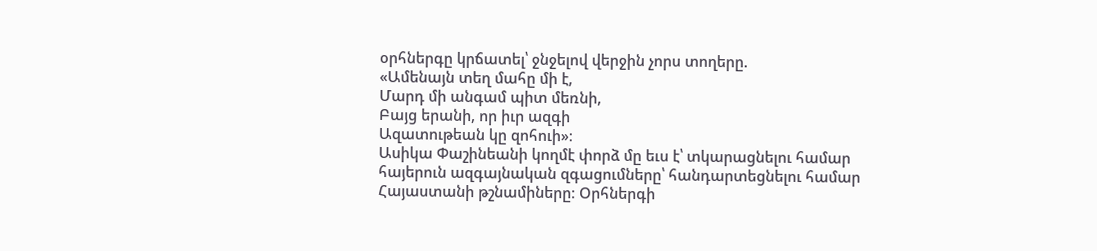օրհներգը կրճատել՝ ջնջելով վերջին չորս տողերը.
«Ամենայն տեղ մահը մի է,
Մարդ մի անգամ պիտ մեռնի,
Բայց երանի, որ իւր ազգի
Ազատութեան կը զոհուի»։
Ասիկա Փաշինեանի կողմէ փորձ մը եւս է՝ տկարացնելու համար հայերուն ազգայնական զգացումները՝ հանդարտեցնելու համար Հայաստանի թշնամիները։ Օրհներգի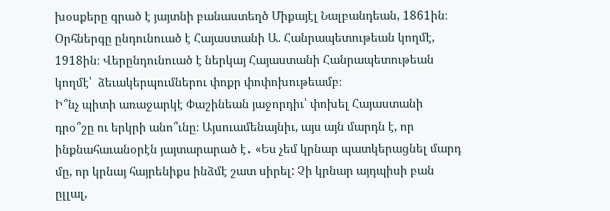խօսքերը գրած է յայտնի բանաստեղծ Միքայէլ Նալբանդեան, 1861ին։ Օրհներգը ընդունուած է Հայաստանի Ա. Հանրապետութեան կողմէ, 1918ին։ Վերընդունուած է ներկայ Հայաստանի Հանրապետութեան կողմէ՝  ձեւակերպումներու փոքր փոփոխութեամբ։
Ի՞նչ պիտի առաջարկէ Փաշինեան յաջորդիւ՝ փոխել Հայաստանի դրօ՞շը ու երկրի անո՞ւնը։ Այսուամենայնիւ, այս այն մարդն է, որ ինքնահաւանօրէն յայտարարած է․ «Ես չեմ կրնար պատկերացնել մարդ մը, որ կրնայ հայրենիքս ինձմէ շատ սիրել: Չի կրնար այդպիսի բան ըլլալ,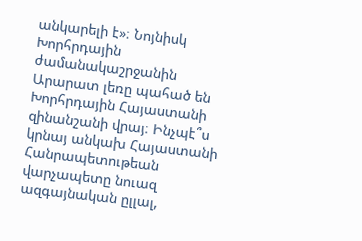անկարելի է»։ Նոյնիսկ Խորհրդային ժամանակաշրջանին Արարատ լեռը պահած են Խորհրդային Հայաստանի զինանշանի վրայ։ Ինչպէ՞ս կրնայ անկախ Հայաստանի Հանրապետութեան վարչապետը նուազ ազգայնական ըլլալ,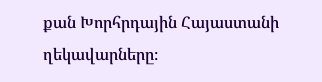քան Խորհրդային Հայաստանի ղեկավարները։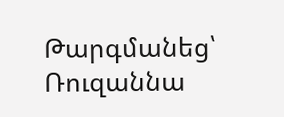Թարգմանեց՝ Ռուզաննա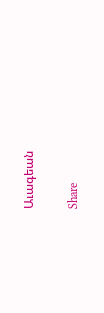Աւագեան

Share